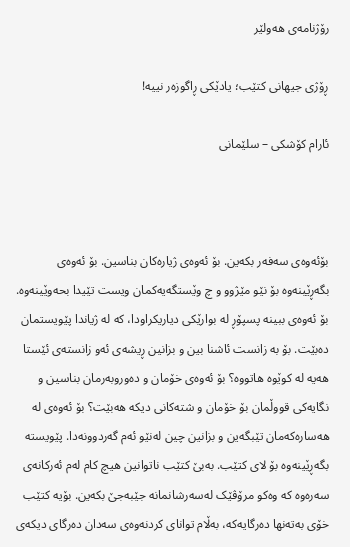رۆژنامەی ھەولێر

ڕۆژی جیهانی کتێب؛ یادێکی ڕاگوزەر نییە!

ئارام كۆشكی – سلێمانی



بۆئەوەی سەفەر بکەین. بۆ ئەوەی ژیارەکان بناسین. بۆ ئەوەی بگەڕێینەوە بۆ نێو مێژوو و چ وێستگەیەکمان ویست تێیدا بحەوێینەوە. بۆ ئەوەی ببینە پسپۆڕ لە بوارێکی دیاریکراودا، کە لە ژیاندا پێویستمان دەبێت. بۆ بە زانست ئاشنا بین و بزانین ڕیشەی ئەو زانستەی ئێستا هەیە لە کوێوە هاتووە؟ بۆ ئەوەی خۆمان و دەوروبەرمان بناسین و نگایەکی قووڵمان بۆ خۆمان و شتەکانی دیکە هەبێت؟ بۆ ئەوەی لە هەسارەکەمان تێبگەین و بزانین چین لەنێو ئەم گەردوونەدا. پێویستە بگەڕێینەوە بۆ لای کتێب. بەبێ کتێب ناتوانین هیچ کام لەم ئەرکانەی سەرەوە کە وەکو مرۆڤێک لەسەرشانمانە جێبەجێ بکەین. بۆیە کتێب خۆی بەتەنها دەرگایەکە، بەڵام توانای کردنەوەی سەدان دەرگای دیکەی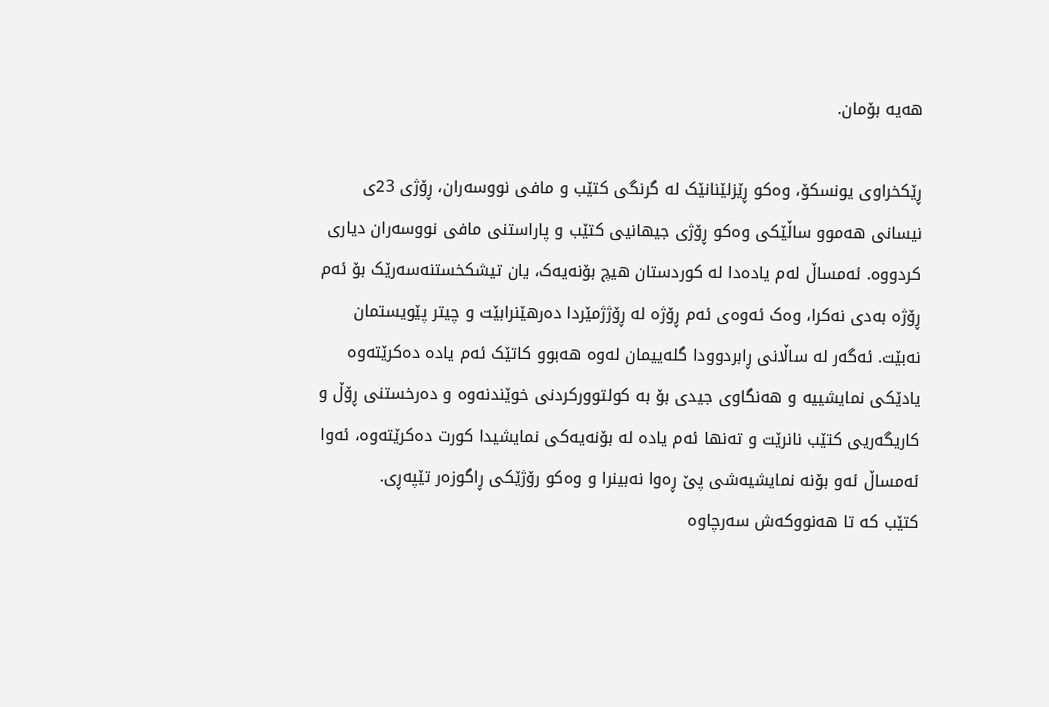هەیە بۆمان.

ڕێکخراوی یونسکۆ، وەکو ڕێزلێنانێک لە گرنگی کتێب و مافی نووسەران، ڕۆژی 23ی نیسانی هەموو ساڵێکی وەکو ڕۆژی جیهانیی کتێب و پاراستنی مافی نووسەران دیاری کردووە. ئەمساڵ لەم یادەدا لە کوردستان هیچ بۆنەیەک، یان تیشکخستنەسەرێک بۆ ئەم ڕۆژە بەدی نەکرا، وەک ئەوەی ئەم ڕۆژە لە ڕۆژژمێردا دەرهێنرابێت و چیتر پێویستمان نەبێت. ئەگەر لە ساڵانی ڕابردوودا گلەییمان لەوە هەبوو کاتێک ئەم یادە دەکرێتەوە یادێکی نمایشییە و هەنگاوی جیدی بۆ بە کولتوورکردنی خوێندنەوە و دەرخستنی ڕۆڵ و کاریگەریی کتێب نانرێت و تەنها ئەم یادە لە بۆنەیەکی نمایشیدا کورت دەکرێتەوە، ئەوا ئەمساڵ ئەو بۆنە نمایشیەشی پێ ڕەوا نەبینرا و وەکو رۆژێکی ڕاگوزەر تێپەڕی.
کتێب کە تا هەنووکەش سەرچاوە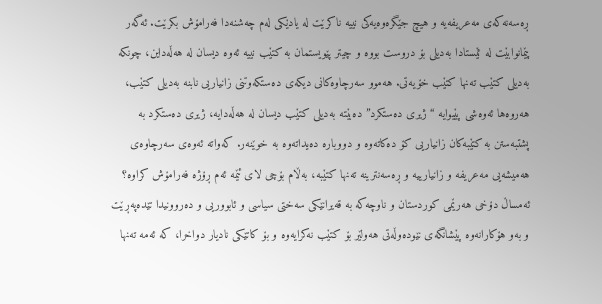ڕەسەنەکەی مەعریفەیە و هیچ جێگرەوەیەکی نییە ناکرێت لە یادێکی لەم چەشنەدا فەرامۆش بکرێت. ئەگەر پێمانوابێت لە ئێستادا بەدیلی بۆ دروست بووە و چیتر پێویستمان بە کتێب نییە ئەوە دیسان لە هەڵەداین، چونکە بەدیلی کتێب تەنها کتێب خۆیەتی. هەموو سەرچاوەکانی دیکەی دەستکەوتنی زانیاریی نابنە بەدیلی کتێب، هەروەها ئەوەشی پێیوایە “ژیری دەستکرد” دەبێتە بەدیلی کتێب دیسان لە هەڵەدایە، ژیری دەستکرد بە پشتبەستن بە کتێبەکان زانیاریی کۆ دەکاتەوە و دووبارە دەیداتەوە بە خوێنەر. کەواتە ئەوەی سەرچاوەی هەمیشەیی مەعریفە و زانیارییە و ڕەسەنترینە تەنها کتێبە، بەڵام بۆچی لای ئێمە ئەم ڕۆژە فەرامۆش کراوە؟
ئەمساڵ دۆخی هەرێمی کوردستان و ناوچەکە بە قەیرانێکی سەختی سیاسی و ئابووریی و دەروونیدا تێدەپەڕێت و بەو هۆکارانەوە پێشانگەی نێودەوڵەتی هەولێر بۆ کتێب نەکرایەوە و بۆ کاتێکی نادیار دواخرا، کە ئەمە تەنها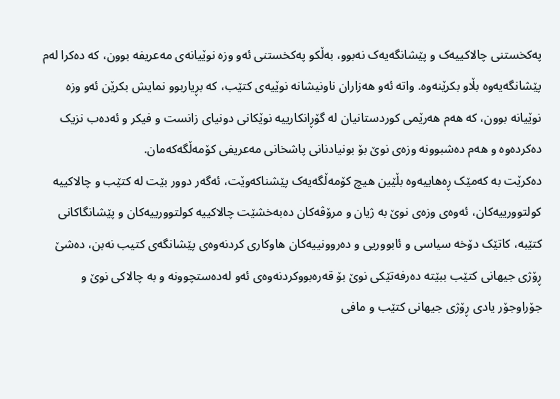پەکخستنی چالاکییەک و پێشانگەیەک نەبوو، بەڵکو پەکخستنی ئەو وزە نوێیانەی مەعریفە بوون، کە دەکرا لەم پێشانگەیەوە بڵاو بکرێنەوە. واتە ئەو هەزاران ناونیشانە نوێیەی کتێب، کە بڕیاربوو نمایش بکرێن ئەو وزە نوێیانە بوون، کە هەم هەرێمی کوردستانیان لە گۆڕانکارییە نوێکانی دونیای زانست و فیکر و ئەدەب نزیک دەکردەوە و هەم دەشبوونە وزەی نوێ بۆ بونیادنانی پاشخانی مەعریفی کۆمەڵگەکەمان.
دەکرێت بە کەمێک ڕەهاییەوە بڵێین هیچ کۆمەڵگەیەک پێشناکەوێت، ئەگەر دوور بێت لە کتێب و چالاکییە کولتوورییەکان، ئەوەی وزەی نوێ بە ژیان و مرۆڤەکان دەبەخشێت چالاکییە کولتوورییەکان و پێشانگاکانی کتێبە، کاتێک دۆخە سیاسی و ئابووریی و دەروونییەکان هاوکاری کردنەوەی پێشانگەی کتیب نەبن، دەشێ ڕۆژی جیهانی کتێب ببێتە دەرفەتێکی نوێ بۆ قەرەبووکردنەوەی ئەو لەدەستچوونە و بە چالاکی نوێ و جۆراوجۆر یادی ڕۆژی جیهانی کتێب و مافی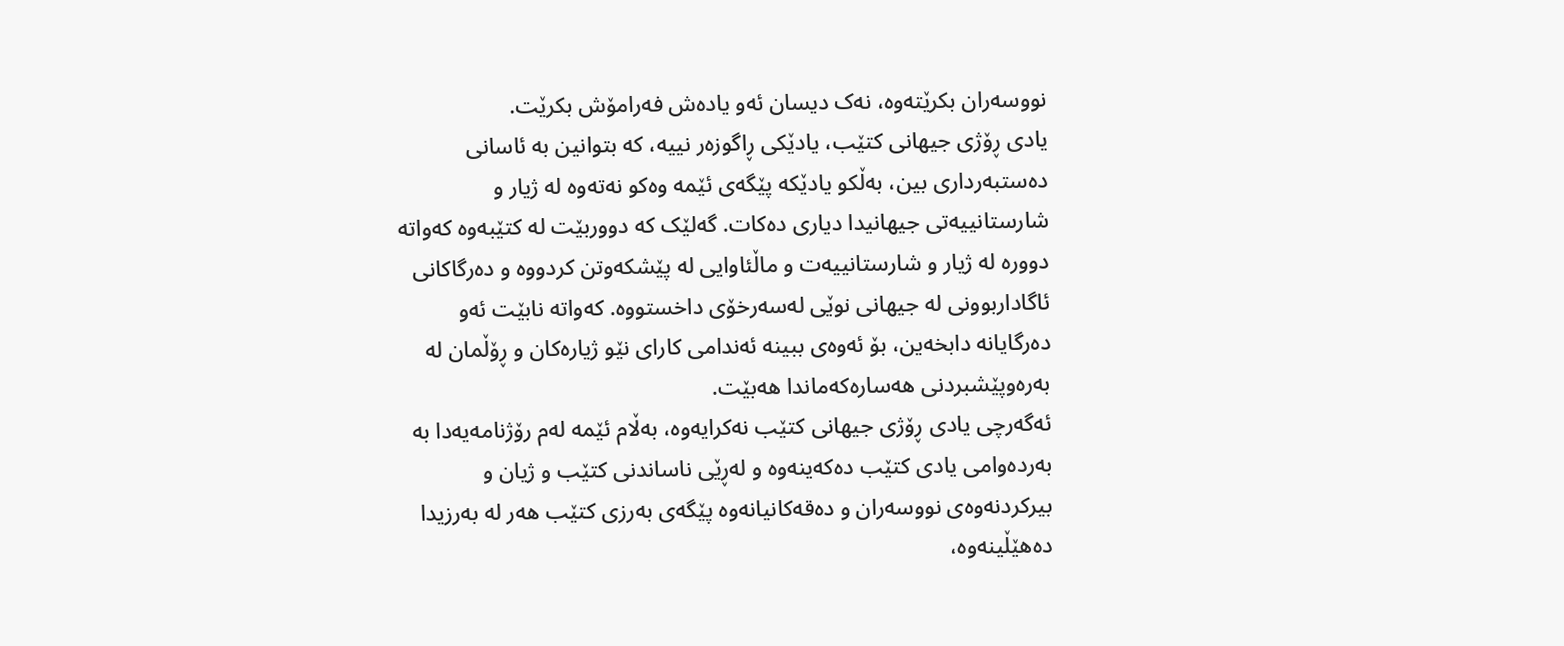نووسەران بکرێتەوە، نەک دیسان ئەو یادەش فەرامۆش بکرێت.
یادی ڕۆژی جیهانی کتێب، یادێکی ڕاگوزەر نییە، کە بتوانین بە ئاسانی دەستبەرداری بین، بەڵکو یادێکە پێگەی ئێمە وەکو نەتەوە لە ژیار و شارستانییەتی جیهانیدا دیاری دەکات. گەلێک کە دووربێت لە کتێبەوە کەواتە دوورە لە ژیار و شارستانییەت و ماڵئاوایی لە پێشکەوتن کردووە و دەرگاکانی ئاگاداربوونی لە جیهانی نوێی لەسەرخۆی داخستووە. کەواتە نابێت ئەو دەرگایانە دابخەین، بۆ ئەوەی ببینە ئەندامی کارای نێو ژیارەکان و ڕۆڵمان لە بەرەوپێشبردنی هەسارەکەماندا هەبێت.
ئەگەرچی یادی ڕۆژی جیهانی کتێب نەکرایەوە، بەڵام ئێمە لەم رۆژنامەیەدا بە بەردەوامی یادی کتێب دەکەینەوە و لەڕێی ناساندنی کتێب و ژیان و بیرکردنەوەی نووسەران و دەقەکانیانەوە پێگەی بەرزی کتێب هەر لە بەرزیدا دەهێڵینەوە،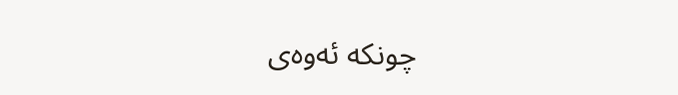چونکە ئەوەی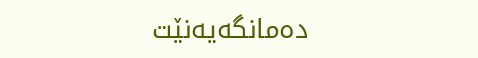دەمانگەیەنێت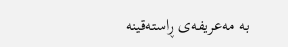بە مەعریفەی ڕاستەقینە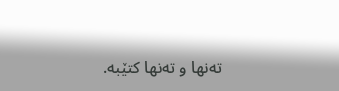تەنها و تەنها کتێبە.